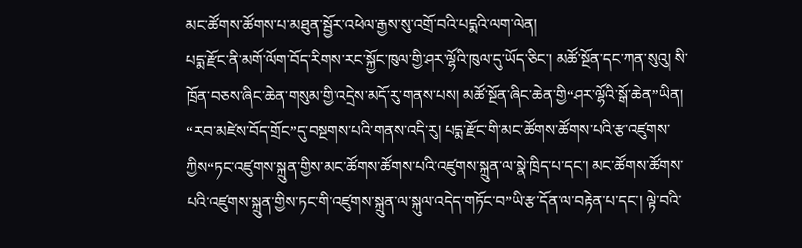མང་ཚོགས་ཚོགས་པ་མཐུན་སྦྱོར་འཕེལ་རྒྱས་སུ་འགྲོ་བའི་པདྨའི་ལག་ལེན།
པདྨ་རྫོང་ནི་མགོ་ལོག་བོད་རིགས་རང་སྐྱོང་ཁུལ་གྱི་ཤར་ལྷོའི་ཁུལ་དུ་ཡོད་ཅིང་། མཚོ་སྔོན་དང་ཀན་སུའུ། སི་ཁྲོན་བཅས་ཞིང་ཆེན་གསུམ་གྱི་འདྲེས་མདོ་རུ་གནས་པས། མཚོ་སྔོན་ཞིང་ཆེན་གྱི“ཤར་ལྷོའི་སྒོ་ཆེན”ཡིན། “རབ་མཛེས་བོད་གྲོང”དུ་བསྔགས་པའི་གནས་འདི་རུ། པདྨ་རྫོང་གི་མང་ཚོགས་ཚོགས་པའི་རྩ་འཛུགས་ཀྱིས“ཏང་འཛུགས་སྐྲུན་གྱིས་མང་ཚོགས་ཚོགས་པའི་འཛུགས་སྐྲུན་ལ་སྣེ་ཁྲིད་པ་དང་། མང་ཚོགས་ཚོགས་པའི་འཛུགས་སྐྲུན་གྱིས་ཏང་གི་འཛུགས་སྐྲུན་ལ་སྐུལ་འདེད་གཏོང་བ”ཡི་རྩ་དོན་ལ་བརྟེན་པ་དང་། ལྟེ་བའི་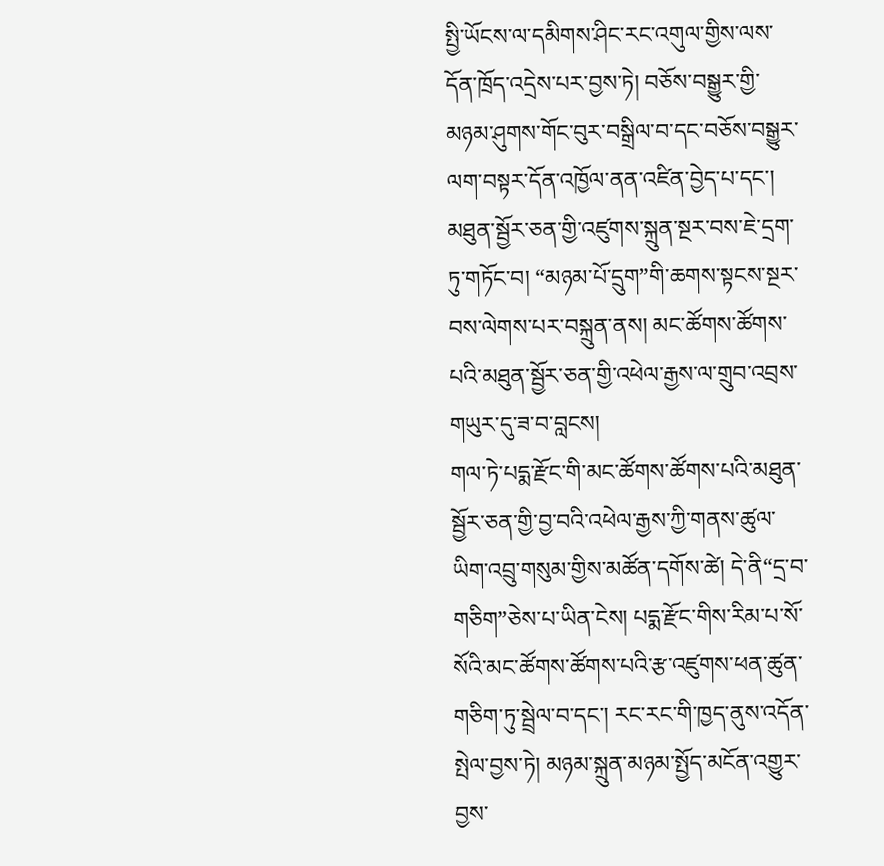སྤྱི་ཡོངས་ལ་དམིགས་ཤིང་རང་འགུལ་གྱིས་ལས་དོན་ཁྲོད་འདྲེས་པར་བྱས་ཏེ། བཅོས་བསྒྱུར་གྱི་མཉམ་ཤུགས་གོང་བུར་བསྒྲིལ་བ་དང་བཅོས་བསྒྱུར་ལག་བསྟར་དོན་འཁྱོལ་ནན་འཛིན་བྱེད་པ་དང་། མཐུན་སྦྱོར་ཅན་གྱི་འཛུགས་སྐྲུན་སྔར་བས་ཇེ་དྲག་ཏུ་གཏོང་བ། “མཉམ་པོ་དྲུག”གི་ཆགས་སྟངས་སྔར་བས་ལེགས་པར་བསྐྲུན་ནས། མང་ཚོགས་ཚོགས་པའི་མཐུན་སྦྱོར་ཅན་གྱི་འཕེལ་རྒྱས་ལ་གྲུབ་འབྲས་གཡུར་དུ་ཟ་བ་བླངས།
གལ་ཏེ་པདྨ་རྫོང་གི་མང་ཚོགས་ཚོགས་པའི་མཐུན་སྦྱོར་ཅན་གྱི་བྱ་བའི་འཕེལ་རྒྱས་ཀྱི་གནས་ཚུལ་ཡིག་འབྲུ་གསུམ་གྱིས་མཚོན་དགོས་ཚེ། དེ་ནི“དྲ་བ་གཅིག”ཅེས་པ་ཡིན་ངེས། པདྨ་རྫོང་གིས་རིམ་པ་སོ་སོའི་མང་ཚོགས་ཚོགས་པའི་རྩ་འཛུགས་ཕན་ཚུན་གཅིག་ཏུ་སྦྲེལ་བ་དང་། རང་རང་གི་ཁྱད་ནུས་འདོན་སྤེལ་བྱས་ཏེ། མཉམ་སྐྲུན་མཉམ་སྤྱོད་མངོན་འགྱུར་བྱས་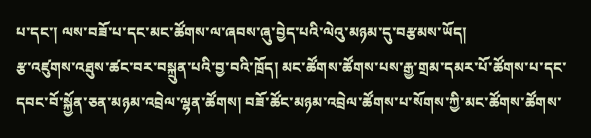པ་དང་། ལས་བཟོ་པ་དང་མང་ཚོགས་ལ་ཞབས་ཞུ་བྱེད་པའི་ལེའུ་མཉམ་དུ་བརྩམས་ཡོད།
རྩ་འཛུགས་འཐུས་ཚང་བར་བསྐྲུན་པའི་བྱ་བའི་ཁྲོད། མང་ཚོགས་ཚོགས་པས་རྒྱ་གྲམ་དམར་པོ་ཚོགས་པ་དང་དབང་བོ་སྐྱོན་ཅན་མཉམ་འབྲེལ་ལྷན་ཚོགས། བཟོ་ཚོང་མཉམ་འབྲེལ་ཚོགས་པ་སོགས་ཀྱི་མང་ཚོགས་ཚོགས་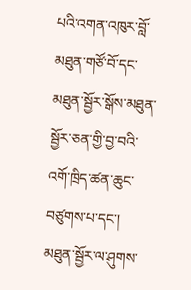པའི་འགན་འཁུར་བློ་མཐུན་གཙོ་བོ་དང་མཐུན་སྦྱོར་སྒོས་མཐུན་སྦྱོར་ཅན་གྱི་བྱ་བའི་འགོ་ཁྲིད་ཚན་ཆུང་བཙུགས་པ་དང་། མཐུན་སྦྱོར་ལ་ཤུགས་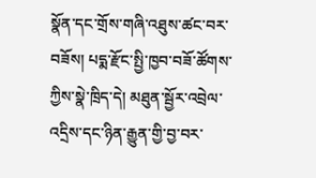སྣོན་དང་གྲོས་གཞི་འཐུས་ཚང་བར་བཟོས། པདྨ་རྫོང་སྤྱི་ཁྱབ་བཟོ་ཚོགས་ཀྱིས་སྣེ་ཁྲིད་དེ། མཐུན་སྦྱོར་འབྲེལ་འདྲིས་དང་ཉིན་རྒྱུན་གྱི་བྱ་བར་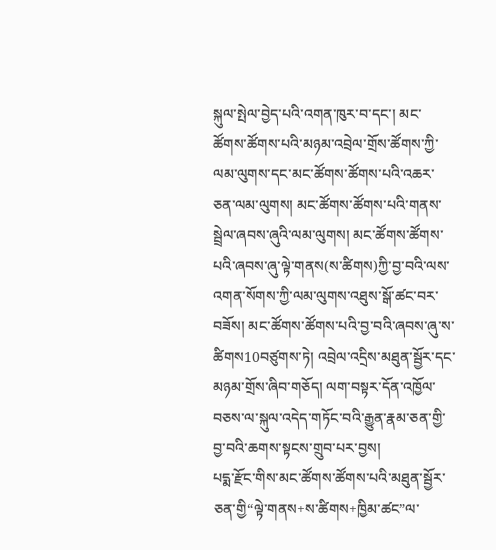སྐུལ་སྤེལ་བྱེད་པའི་འགན་ཁུར་བ་དང་། མང་ཚོགས་ཚོགས་པའི་མཉམ་འབྲེལ་གྲོས་ཚོགས་ཀྱི་ལམ་ལུགས་དང་མང་ཚོགས་ཚོགས་པའི་འཆར་ཅན་ལམ་ལུགས། མང་ཚོགས་ཚོགས་པའི་གནས་སྦྲེལ་ཞབས་ཞུའི་ལམ་ལུགས། མང་ཚོགས་ཚོགས་པའི་ཞབས་ཞུ་ལྟེ་གནས(ས་ཚིགས)ཀྱི་བྱ་བའི་ལས་འགན་སོགས་ཀྱི་ལམ་ལུགས་འཐུས་སྒོ་ཚང་བར་བཟོས། མང་ཚོགས་ཚོགས་པའི་བྱ་བའི་ཞབས་ཞུ་ས་ཚིགས10བཙུགས་ཏེ། འབྲེལ་འདྲིས་མཐུན་སྦྱོར་དང་མཉམ་གྲོས་ཞིབ་གཅོད། ལག་བསྟར་དོན་འཁྱོལ་བཅས་ལ་སྐུལ་འདེད་གཏོང་བའི་རྒྱུན་རྣམ་ཅན་གྱི་བྱ་བའི་ཆགས་སྟངས་གྲུབ་པར་བྱས།
པདྨ་རྫོང་གིས་མང་ཚོགས་ཚོགས་པའི་མཐུན་སྦྱོར་ཅན་གྱི“ལྟེ་གནས+ས་ཚིགས+ཁྱིམ་ཚང”ལ་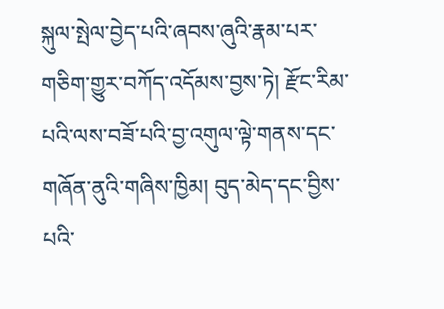སྐུལ་སྤེལ་བྱེད་པའི་ཞབས་ཞུའི་རྣམ་པར་གཅིག་གྱུར་བཀོད་འདོམས་བྱས་ཏེ། རྫོང་རིམ་པའི་ལས་བཟོ་པའི་བྱ་འགུལ་ལྟེ་གནས་དང་གཞོན་ནུའི་གཞིས་ཁྱིམ། བུད་མེད་དང་བྱིས་པའི་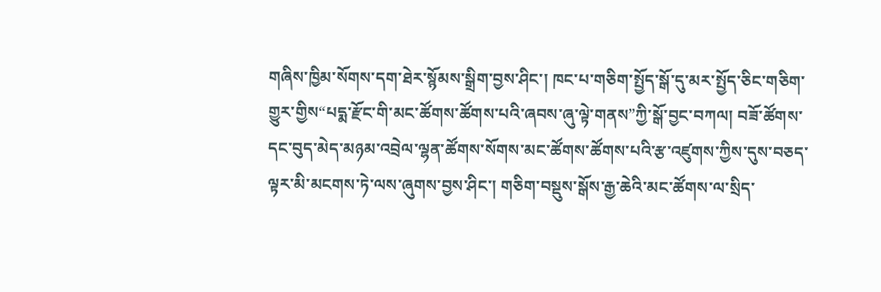གཞིས་ཁྱིམ་སོགས་དག་ཐེར་སྙོམས་སྒྲིག་བྱས་ཤིང་། ཁང་པ་གཅིག་སྤྱོད་སྒོ་དུ་མར་སྤྱོད་ཅིང་གཅིག་གྱུར་གྱིས“པདྨ་རྫོང་གི་མང་ཚོགས་ཚོགས་པའི་ཞབས་ཞུ་ལྟེ་གནས”ཀྱི་སྒོ་བྱང་བཀལ། བཟོ་ཚོགས་དང་བུད་མེད་མཉམ་འབྲེལ་ལྷན་ཚོགས་སོགས་མང་ཚོགས་ཚོགས་པའི་རྩ་འཛུགས་ཀྱིས་དུས་བཅད་ལྟར་མི་མངགས་ཏེ་ལས་ཞུགས་བྱས་ཤིང་། གཅིག་བསྡུས་སྒོས་རྒྱ་ཆེའི་མང་ཚོགས་ལ་སྲིད་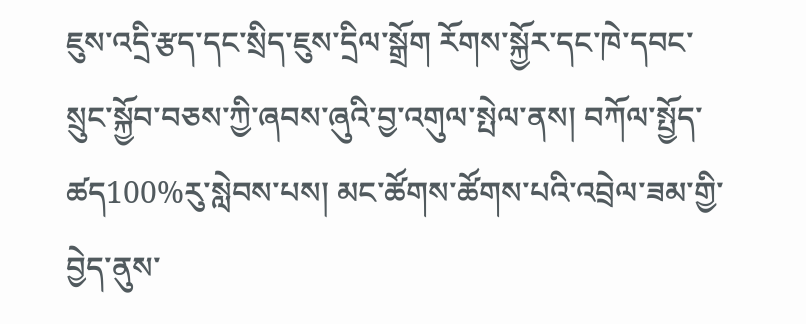ཇུས་འདྲི་རྩད་དང་སྲིད་ཇུས་དྲིལ་སྒྲོག རོགས་སྐྱོར་དང་ཁེ་དབང་སྲུང་སྐྱོབ་བཅས་ཀྱི་ཞབས་ཞུའི་བྱ་འགུལ་སྤེལ་ནས། བཀོལ་སྤྱོད་ཚད100%རུ་སླེབས་པས། མང་ཚོགས་ཚོགས་པའི་འབྲེལ་ཟམ་གྱི་བྱེད་ནུས་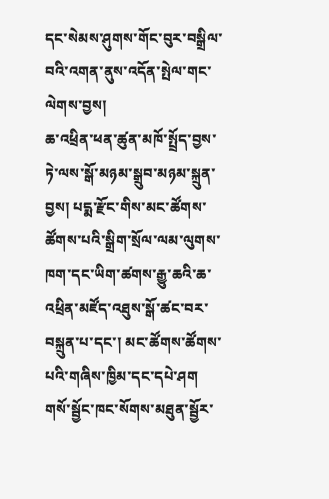དང་སེམས་ཤུགས་གོང་བུར་བསྒྲིལ་བའི་འགན་ནུས་འདོན་སྤེལ་གང་ལེགས་བྱས།
ཆ་འཕྲིན་ཕན་ཚུན་མཁོ་སྤྲོད་བྱས་ཏེ་ལས་སྒོ་མཉམ་སྒྲུབ་མཉམ་སྐྲུན་བྱས། པདྨ་རྫོང་གིས་མང་ཚོགས་ཚོགས་པའི་སྒྲིག་སྲོལ་ལམ་ལུགས་ཁག་དང་ཡིག་ཚགས་རྒྱུ་ཆའི་ཆ་འཕྲིན་མཛོད་འཐུས་སྒོ་ཚང་བར་བསྐྲུན་པ་དང་། མང་ཚོགས་ཚོགས་པའི་གཞིས་ཁྱིམ་དང་དཔེ་ཤག གསོ་སྦྱོང་ཁང་སོགས་མཐུན་སྦྱོར་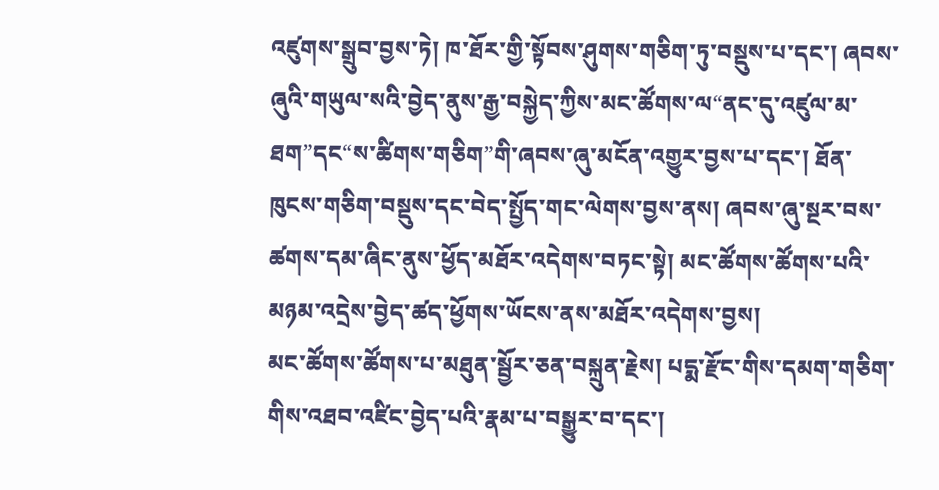འཛུགས་སྒྲུབ་བྱས་ཏེ། ཁ་ཐོར་གྱི་སྟོབས་ཤུགས་གཅིག་ཏུ་བསྡུས་པ་དང་། ཞབས་ཞུའི་གཡུལ་སའི་བྱེད་ནུས་རྒྱ་བསྐྱེད་ཀྱིས་མང་ཚོགས་ལ“ནང་དུ་འཛུལ་མ་ཐག”དང“ས་ཚིགས་གཅིག”གི་ཞབས་ཞུ་མངོན་འགྱུར་བྱས་པ་དང་། ཐོན་ཁུངས་གཅིག་བསྡུས་དང་བེད་སྤྱོད་གང་ལེགས་བྱས་ནས། ཞབས་ཞུ་སྔར་བས་ཚགས་དམ་ཞིང་ནུས་ཕྱོད་མཐོར་འདེགས་བཏང་སྟེ། མང་ཚོགས་ཚོགས་པའི་མཉམ་འདྲེས་བྱེད་ཚད་ཕྱོགས་ཡོངས་ནས་མཐོར་འདེགས་བྱས།
མང་ཚོགས་ཚོགས་པ་མཐུན་སྦྱོར་ཅན་བསྐྲུན་རྗེས། པདྨ་རྫོང་གིས་དམག་གཅིག་གིས་འཐབ་འཛིང་བྱེད་པའི་རྣམ་པ་བསྒྱུར་བ་དང་།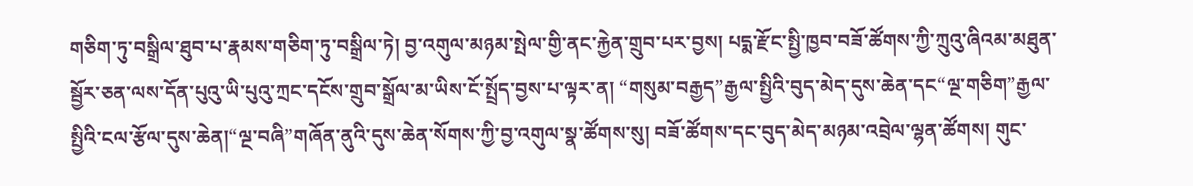གཅིག་ཏུ་བསྒྲིལ་ཐུབ་པ་རྣམས་གཅིག་ཏུ་བསྒྲིལ་ཏེ། བྱ་འགུལ་མཉམ་སྤེལ་གྱི་ནང་རྐྱེན་གྲུབ་པར་བྱས། པདྨ་རྫོང་སྤྱི་ཁྱབ་བཟོ་ཚོགས་ཀྱི་ཀྲུའུ་ཞིའམ་མཐུན་སྦྱོར་ཅན་ལས་དོན་པུའུ་ཡི་པུའུ་ཀྲང་དངོས་གྲུབ་སྒྲོལ་མ་ཡིས་ངོ་སྤྲོད་བྱས་པ་ལྟར་ན། “གསུམ་བརྒྱད”རྒྱལ་སྤྱིའི་བུད་མེད་དུས་ཆེན་དང“ལྔ་གཅིག”རྒྱལ་སྤྱིའི་ངལ་རྩོལ་དུས་ཆེན།“ལྔ་བཞི”གཞོན་ནུའི་དུས་ཆེན་སོགས་ཀྱི་བྱ་འགུལ་སྣ་ཚོགས་སུ། བཟོ་ཚོགས་དང་བུད་མེད་མཉམ་འབྲེལ་ལྷན་ཚོགས། གུང་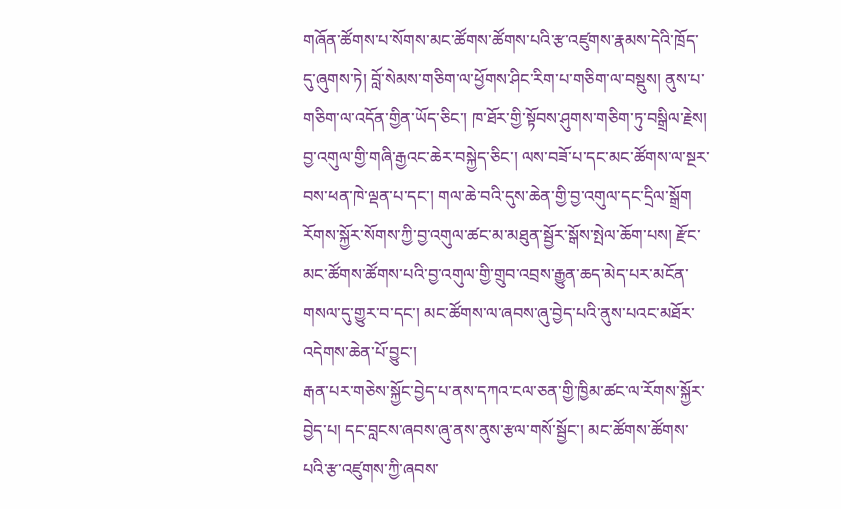གཞོན་ཚོགས་པ་སོགས་མང་ཚོགས་ཚོགས་པའི་རྩ་འཛུགས་རྣམས་དེའི་ཁྲོད་དུ་ཞུགས་ཏེ། བློ་སེམས་གཅིག་ལ་ཕྱོགས་ཤིང་རིག་པ་གཅིག་ལ་བསྡུས། ནུས་པ་གཅིག་ལ་འདོན་གྱིན་ཡོད་ཅིང་། ཁ་ཐོར་གྱི་སྟོབས་ཤུགས་གཅིག་ཏུ་བསྒྲིལ་རྗེས། བྱ་འགུལ་གྱི་གཞི་རྒྱའང་ཆེར་བསྐྱེད་ཅིང་། ལས་བཟོ་པ་དང་མང་ཚོགས་ལ་སྔར་བས་ཕན་ཁེ་ལྡན་པ་དང་། གལ་ཆེ་བའི་དུས་ཆེན་གྱི་བྱ་འགུལ་དང་དྲིལ་སྒྲོག རོགས་སྐྱོར་སོགས་ཀྱི་བྱ་འགུལ་ཚང་མ་མཐུན་སྦྱོར་སྒོས་སྤེལ་ཆོག་པས། རྫོང་མང་ཚོགས་ཚོགས་པའི་བྱ་འགུལ་གྱི་གྲུབ་འབྲས་རྒྱུན་ཆད་མེད་པར་མངོན་གསལ་དུ་གྱུར་བ་དང་། མང་ཚོགས་ལ་ཞབས་ཞུ་བྱེད་པའི་ནུས་པའང་མཐོར་འདེགས་ཆེན་པོ་བྱུང་།
རྒན་པར་གཅེས་སྐྱོང་བྱེད་པ་ནས་དཀའ་ངལ་ཅན་གྱི་ཁྱིམ་ཚང་ལ་རོགས་སྐྱོར་བྱེད་པ། དང་བླངས་ཞབས་ཞུ་ནས་ནུས་རྩལ་གསོ་སྦྱོང་། མང་ཚོགས་ཚོགས་པའི་རྩ་འཛུགས་ཀྱི་ཞབས་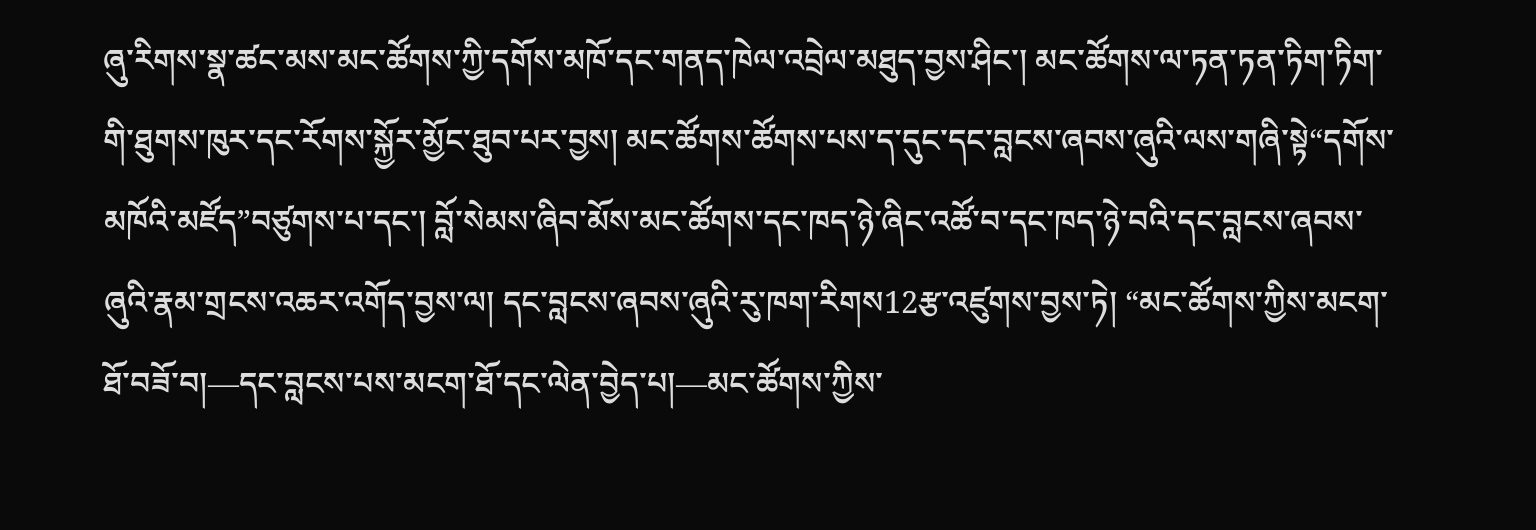ཞུ་རིགས་སྣ་ཚང་མས་མང་ཚོགས་ཀྱི་དགོས་མཁོ་དང་གནད་ཁེལ་འབྲེལ་མཐུད་བྱས་ཤིང་། མང་ཚོགས་ལ་ཏན་ཏན་ཏིག་ཏིག་གི་ཐུགས་ཁུར་དང་རོགས་སྐྱོར་མྱོང་ཐུབ་པར་བྱས། མང་ཚོགས་ཚོགས་པས་ད་དུང་དང་བླངས་ཞབས་ཞུའི་ལས་གཞི་སྟེ“དགོས་མཁོའི་མཛོད”བཙུགས་པ་དང་། བློ་སེམས་ཞིབ་མོས་མང་ཚོགས་དང་ཁད་ཉེ་ཞིང་འཚོ་བ་དང་ཁད་ཉེ་བའི་དང་བླངས་ཞབས་ཞུའི་རྣམ་གྲངས་འཆར་འགོད་བྱས་ལ། དང་བླངས་ཞབས་ཞུའི་རུ་ཁག་རིགས12རྩ་འཛུགས་བྱས་ཏེ། “མང་ཚོགས་ཀྱིས་མངག་ཐོ་བཟོ་བ།—དང་བླངས་པས་མངག་ཐོ་དང་ལེན་བྱེད་པ།—མང་ཚོགས་ཀྱིས་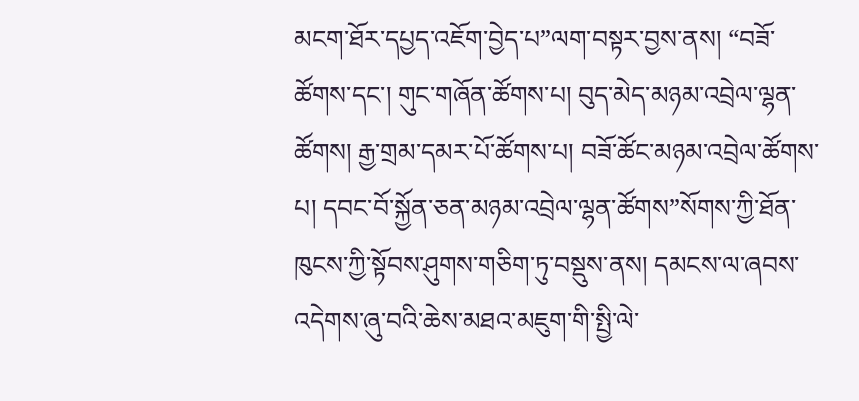མངག་ཐོར་དཔྱད་འཇོག་བྱེད་པ”ལག་བསྟར་བྱས་ནས། “བཟོ་ཚོགས་དང་། གུང་གཞོན་ཚོགས་པ། བུད་མེད་མཉམ་འབྲེལ་ལྷན་ཚོགས། རྒྱ་གྲམ་དམར་པོ་ཚོགས་པ། བཟོ་ཚོང་མཉམ་འབྲེལ་ཚོགས་པ། དབང་བོ་སྐྱོན་ཅན་མཉམ་འབྲེལ་ལྷན་ཚོགས”སོགས་ཀྱི་ཐོན་ཁུངས་ཀྱི་སྟོབས་ཤུགས་གཅིག་ཏུ་བསྡུས་ནས། དམངས་ལ་ཞབས་འདེགས་ཞུ་བའི་ཆེས་མཐའ་མཇུག་གི་སྤྱི་ལེ་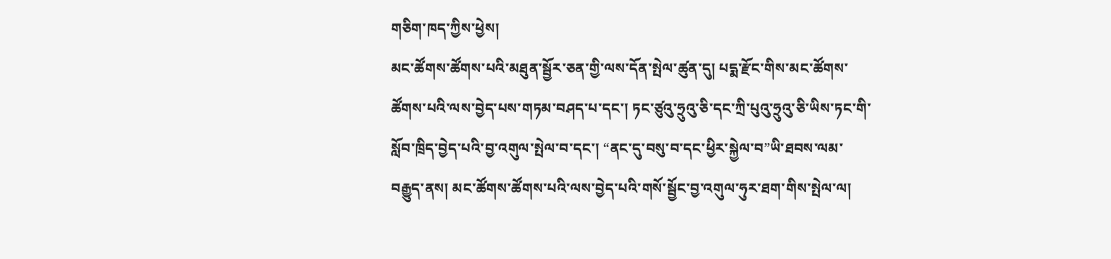གཅིག་ཁད་ཀྱིས་ཕྱེས།
མང་ཚོགས་ཚོགས་པའི་མཐུན་སྦྱོར་ཅན་གྱི་ལས་དོན་སྤེལ་ཚུན་དུ། པདྨ་རྫོང་གིས་མང་ཚོགས་ཚོགས་པའི་ལས་བྱེད་པས་གཏམ་བཤད་པ་དང་། ཏང་ཙུའུ་ཧྲུའུ་ཅི་དང་ཀྲི་པུའུ་ཧྲུའུ་ཅི་ཡིས་ཏང་གི་སློབ་ཁྲིད་བྱེད་པའི་བྱ་འགུལ་སྤེལ་བ་དང་། “ནང་དུ་བསུ་བ་དང་ཕྱིར་སྐྱེལ་བ”ཡི་ཐབས་ལམ་བརྒྱུད་ནས། མང་ཚོགས་ཚོགས་པའི་ལས་བྱེད་པའི་གསོ་སྦྱོང་བྱ་འགུལ་ཧུར་ཐག་གིས་སྤེལ་ལ།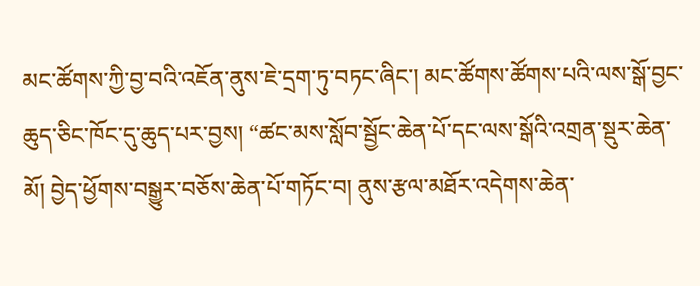མང་ཚོགས་ཀྱི་བྱ་བའི་འཇོན་ནུས་ཇེ་དྲག་ཏུ་བཏང་ཞིང་། མང་ཚོགས་ཚོགས་པའི་ལས་སྒོ་བྱང་ཆུད་ཅིང་ཁོང་དུ་ཆུད་པར་བྱས། “ཚང་མས་སློབ་སྦྱོང་ཆེན་པོ་དང་ལས་སྒོའི་འགྲན་སྡུར་ཆེན་མོ། བྱེད་ཕྱོགས་བསྒྱུར་བཅོས་ཆེན་པོ་གཏོང་བ། ནུས་རྩལ་མཐོར་འདེགས་ཆེན་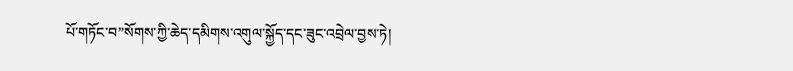པོ་གཏོང་བ”སོགས་ཀྱི་ཆེད་དམིགས་འགུལ་སྐྱོད་དང་ཟུང་འབྲེལ་བྱས་ཏེ།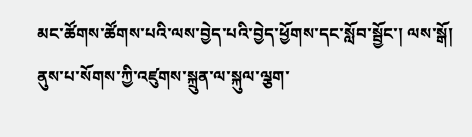མང་ཚོགས་ཚོགས་པའི་ལས་བྱེད་པའི་བྱེད་ཕྱོགས་དང་སློབ་སྦྱོང་། ལས་སྒོ། ནུས་པ་སོགས་ཀྱི་འཛུགས་སྐྲུན་ལ་སྐུལ་ལྕག་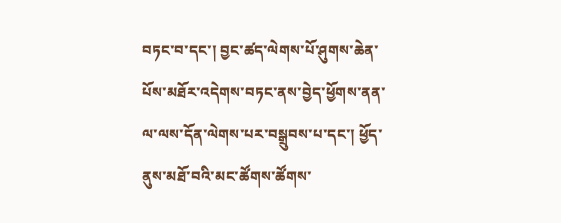བཏང་བ་དང་། བྱང་ཚད་ལེགས་པོ་ཤུགས་ཆེན་པོས་མཐོར་འདེགས་བཏང་ནས་བྱེད་ཕྱོགས་ནན་ལ་ལས་དོན་ལེགས་པར་བསྒྲུབས་པ་དང་། ཕྱོད་ནུས་མཐོ་བའི་མང་ཚོགས་ཚོགས་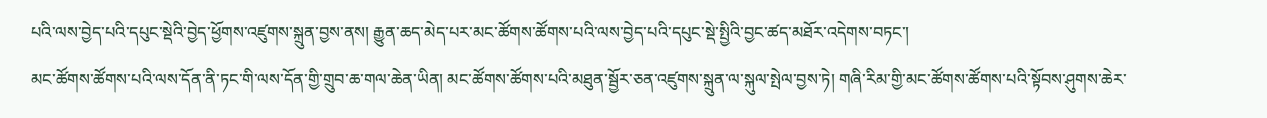པའི་ལས་བྱེད་པའི་དཔུང་སྡེའི་བྱེད་ཕྱོགས་འཛུགས་སྐྲུན་བྱས་ནས། རྒྱུན་ཆད་མེད་པར་མང་ཚོགས་ཚོགས་པའི་ལས་བྱེད་པའི་དཔུང་སྡེ་སྤྱིའི་བྱང་ཚད་མཐོར་འདེགས་བཏང་།
མང་ཚོགས་ཚོགས་པའི་ལས་དོན་ནི་ཏང་གི་ལས་དོན་གྱི་གྲུབ་ཆ་གལ་ཆེན་ཡིན། མང་ཚོགས་ཚོགས་པའི་མཐུན་སྦྱོར་ཅན་འཛུགས་སྐྲུན་ལ་སྐུལ་སྤེལ་བྱས་ཏེ། གཞི་རིམ་གྱི་མང་ཚོགས་ཚོགས་པའི་སྟོབས་ཤུགས་ཆེར་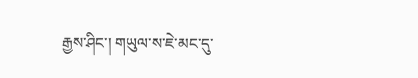རྒྱས་ཤིང་། གཡུལ་ས་ཇེ་མང་དུ་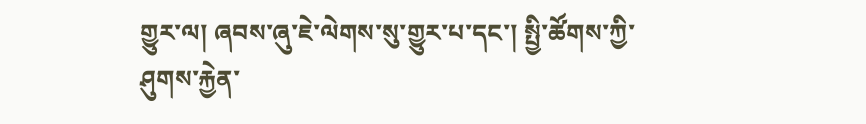གྱུར་ལ། ཞབས་ཞུ་ཇེ་ལེགས་སུ་གྱུར་པ་དང་། སྤྱི་ཚོགས་ཀྱི་ཤུགས་རྐྱེན་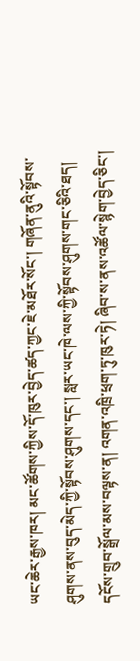ཡང་ཆེར་རྒྱས་ཁར། མང་ཚོགས་ཀྱིས་དོ་ཁུར་བྱེད་ཚད་ཀྱང་ཇེ་མཐོར་སོང་། གཞོན་ནུའི་སྟོབས་ཤུགས་ནས་བུད་མེད་ཀྱི་སྟོབས་ཤུགས་དང་། སླར་ཡང་ཁེ་ལས་ཀྱི་སྟོབས་ཤུགས་གང་ཅིའི་ཐད། དངོས་གྲུབ་སྒྲོལ་མས་བལྟས་ན། འགན་འཁྲི་ཕྲག་ཏུ་ཁུར་ཏེ། ཞིབ་ས་ནས་འཚོལ་སྙེག་བྱེད་ཅིང་།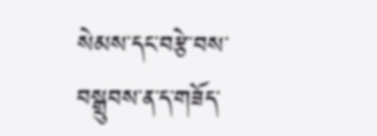སེམས་དང་བརྩེ་བས་བསྒྲུབས་ན་ད་གཟོད་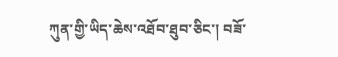ཀུན་གྱི་ཡིད་ཆེས་འཐོབ་ཐུབ་ཅིང་། བཟོ་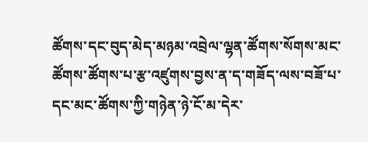ཚོགས་དང་བུད་མེད་མཉམ་འབྲེལ་ལྷན་ཚོགས་སོགས་མང་ཚོགས་ཚོགས་པ་རྩ་འཛུགས་བྱས་ན་ད་གཟོད་ལས་བཟོ་པ་དང་མང་ཚོགས་ཀྱི་གཉེན་ཉེ་ངོ་མ་དེར་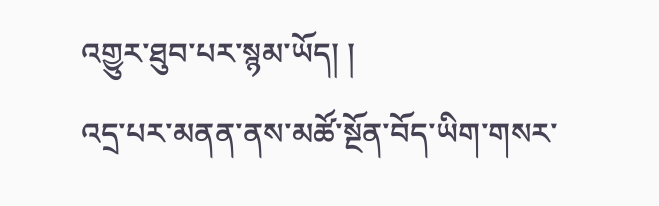འགྱུར་ཐུབ་པར་སྙམ་ཡོད། །
འདྲ་པར་མནན་ནས་མཚོ་སྔོན་བོད་ཡིག་གསར་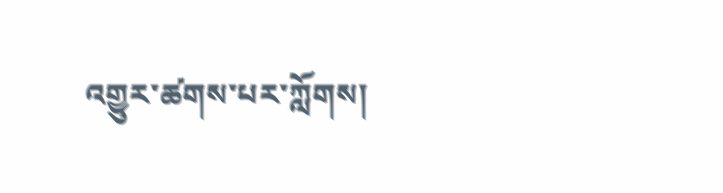འགྱུར་ཚགས་པར་ཀློགས།